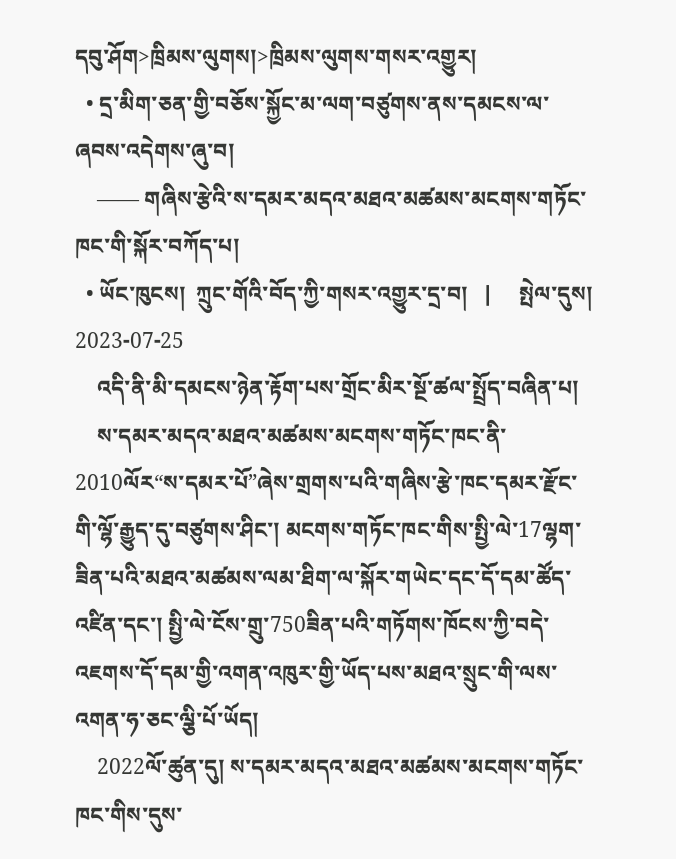དབུ་ཤོག>ཁྲིམས་ལུགས།>ཁྲིམས་ལུགས་གསར་འགྱུར།
  • དྲ་མིག་ཅན་གྱི་བཅོས་སྐྱོང་མ་ལག་བཙུགས་ནས་དམངས་ལ་ཞབས་འདེགས་ཞུ་བ།
    —— གཞིས་རྩེའི་ས་དམར་མདའ་མཐའ་མཚམས་མངགས་གཏོང་ཁང་གི་སྐོར་བཀོད་པ།
  • ཡོང་ཁུངས།  ཀྲུང་གོའི་བོད་ཀྱི་གསར་འགྱུར་དྲ་བ།   |     སྤེལ་དུས།  2023-07-25
    འདི་ནི་མི་དམངས་ཉེན་རྟོག་པས་གྲོང་མིར་སྔོ་ཚལ་སྤྲོད་བཞིན་པ།
    ས་དམར་མདའ་མཐའ་མཚམས་མངགས་གཏོང་ཁང་ནི་2010ལོར“ས་དམར་པོ”ཞེས་གྲགས་པའི་གཞིས་རྩེ་ཁང་དམར་རྫོང་གི་ལྷོ་རྒྱུད་དུ་བཙུགས་ཤིང་། མངགས་གཏོང་ཁང་གིས་སྤྱི་ལེ་17ལྷག་ཟིན་པའི་མཐའ་མཚམས་ལམ་ཐིག་ལ་སྐོར་གཡེང་དང་དོ་དམ་ཚོད་འཛིན་དང་། སྤྱི་ལེ་ངོས་གྲུ་750ཟིན་པའི་གཏོགས་ཁོངས་ཀྱི་བདེ་འཇགས་དོ་དམ་གྱི་འགན་འཁུར་གྱི་ཡོད་པས་མཐའ་སྲུང་གི་ལས་འགན་ཧ་ཅང་ལྕི་པོ་ཡོད།
    2022ལོ་ཚུན་དུ། ས་དམར་མདའ་མཐའ་མཚམས་མངགས་གཏོང་ཁང་གིས་དུས་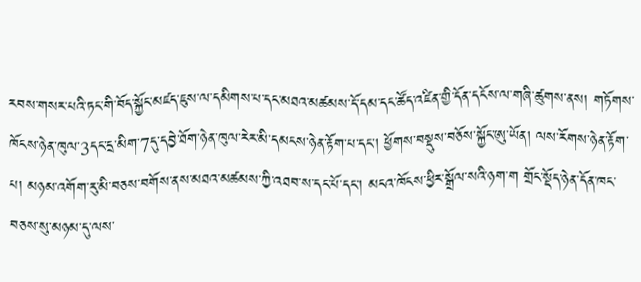རབས་གསར་པའི་ཏང་གི་བོད་སྐྱོང་མཛད་ཇུས་ལ་དམིགས་པ་དང་མཐའ་མཚམས་དོ་དམ་དང་ཚོད་འཛིན་གྱི་དོན་དངོས་ལ་གཞི་ཚུགས་ནས། གཏོགས་ཁོངས་ཉེན་ཁུལ་3དང་དྲ་མིག་7དུ་དབྱེ་ཐོག་ཉེན་ཁུལ་རེར་མི་དམངས་ཉེན་རྟོག་པ་དང་། ཕྱོགས་བསྡུས་བཅོས་སྐྱོང་ཨུ་ཡོན། ལས་རོགས་ཉེན་རྟོག་པ། མཉམ་འགོག་རུ་མི་བཅས་བགོས་ནས་མཐའ་མཚམས་ཀྱི་འཐབ་ས་དང་པོ་དང་། མངའ་ཁོངས་ཕྱིར་སྒྲོལ་སའི་ཉག་ག གྲོང་སྡོད་ཉེན་དོན་ཁང་བཅས་སུ་མཉམ་དུ་ལས་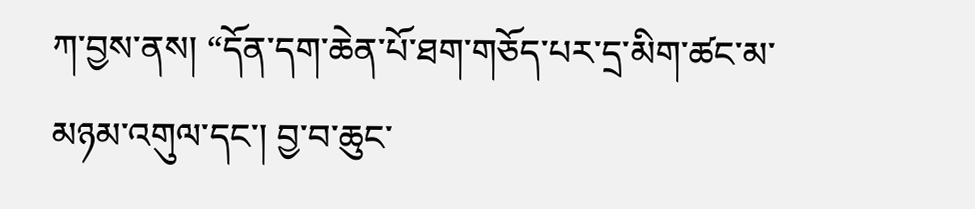ཀ་བྱས་ནས། “དོན་དག་ཆེན་པོ་ཐག་གཅོད་པར་དྲ་མིག་ཚང་མ་མཉམ་འགུལ་དང་། བྱ་བ་ཆུང་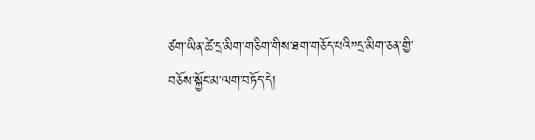ཙག་ཡིན་ཚེ་དྲ་མིག་གཅིག་གིས་ཐག་གཅོད་པའི”དྲ་མིག་ཅན་གྱི་བཅོས་སྐྱོང་མ་ལག་བཏོད་དེ།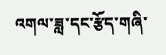འགལ་ཟླ་དང་རྩོད་གཞི་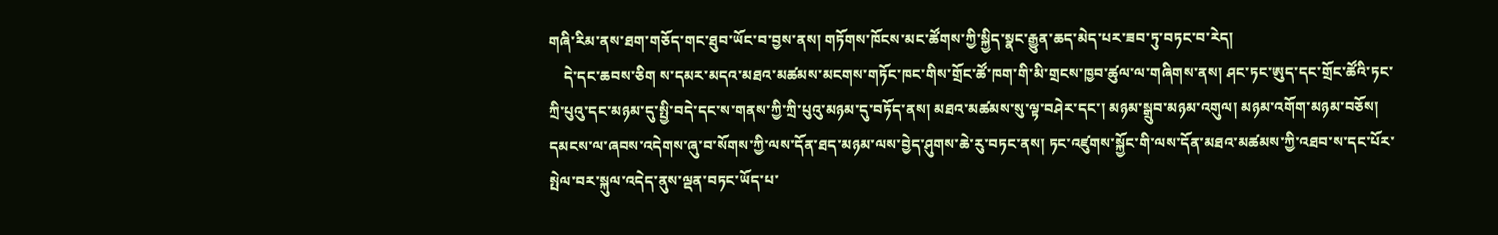གཞི་རིམ་ནས་ཐག་གཅོད་གང་ཐུབ་ཡོང་བ་བྱས་ནས། གཏོགས་ཁོངས་མང་ཚོགས་ཀྱི་སྐྱིད་སྣང་རྒྱུན་ཆད་མེད་པར་ཟབ་ཏུ་བཏང་བ་རེད།
    དེ་དང་ཆབས་ཅིག ས་དམར་མདའ་མཐའ་མཚམས་མངགས་གཏོང་ཁང་གིས་གྲོང་ཚོ་ཁག་གི་མི་གྲངས་ཁྱབ་ཚུལ་ལ་གཞིགས་ནས། ཤང་ཏང་ཨུད་དང་གྲོང་ཚོའི་ཏང་ཀྲི་པུའུ་དང་མཉམ་དུ་སྤྱི་བདེ་དང་ས་གནས་ཀྱི་ཀྲི་པུའུ་མཉམ་དུ་བཏོད་ནས། མཐའ་མཚམས་སུ་ལྟ་བཤེར་དང་། མཉམ་སྒྲུབ་མཉམ་འགུལ། མཉམ་འགོག་མཉམ་བཅོས། དམངས་ལ་ཞབས་འདེགས་ཞུ་བ་སོགས་ཀྱི་ལས་དོན་ཐད་མཉམ་ལས་བྱེད་ཤུགས་ཆེ་རུ་བཏང་ནས། ཏང་འཛུགས་སྐྱོང་གི་ལས་དོན་མཐའ་མཚམས་ཀྱི་འཐབ་ས་དང་པོར་སྤེལ་བར་སྐུལ་འདེད་ནུས་ལྡན་བཏང་ཡོད་པ་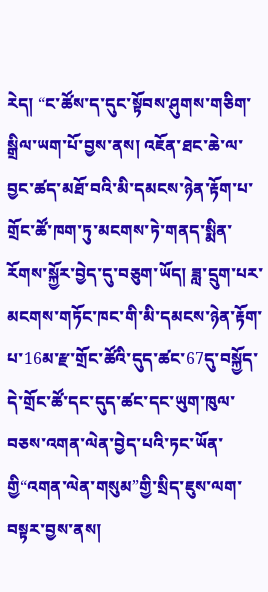རེད། “ང་ཚོས་ད་དུང་སྟོབས་ཤུགས་གཅིག་སྒྲིལ་ཡག་པོ་བྱས་ནས། འཇོན་ཐང་ཆེ་ལ་བྱང་ཚད་མཐོ་བའི་མི་དམངས་ཉེན་རྟོག་པ་གྲོང་ཚོ་ཁག་ཏུ་མངགས་ཏེ་གནད་སྨིན་རོགས་སྐྱོར་བྱེད་དུ་བཅུག་ཡོད། ཟླ་དྲུག་པར་མངགས་གཏོང་ཁང་གི་མི་དམངས་ཉེན་རྟོག་པ་16མ་རྫ་གྲོང་ཚོའི་དུད་ཚང་67དུ་བསྐྱོད་དེ་གྲོང་ཚོ་དང་དུད་ཚང་དང་ཡུག་ཁུལ་བཅས་འགན་ལེན་བྱེད་པའི་ཏང་ཡོན་གྱི“འགན་ལེན་གསུམ”གྱི་སྲིད་ཇུས་ལག་བསྟར་བྱས་ནས།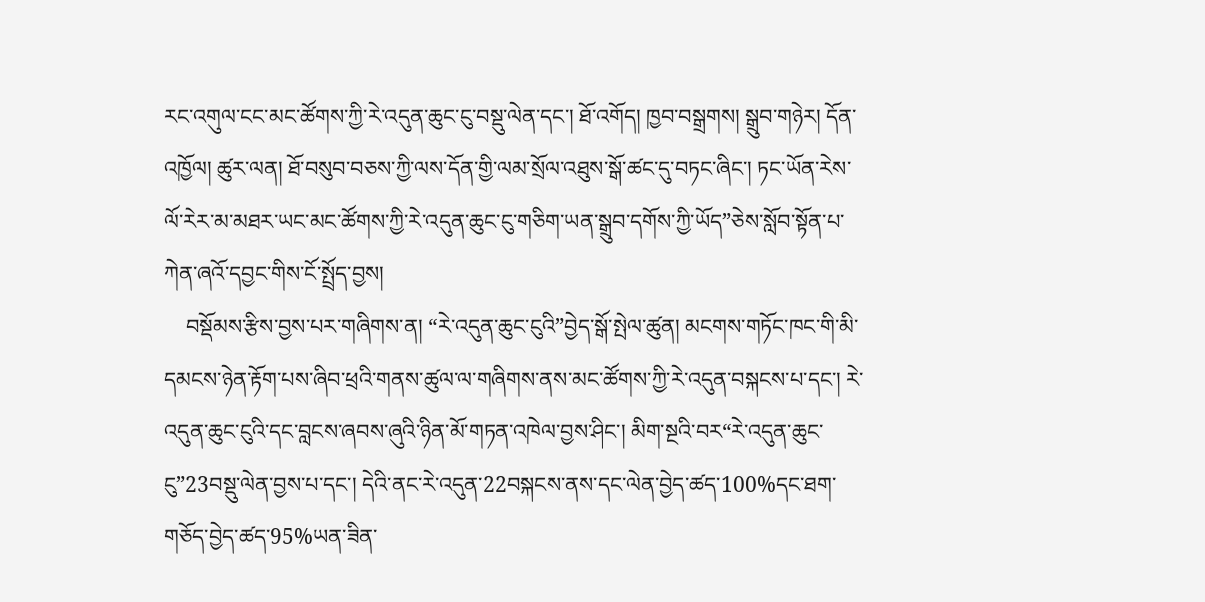རང་འགུལ་ངང་མང་ཚོགས་ཀྱི་རེ་འདུན་ཆུང་ངུ་བསྡུ་ལེན་དང་། ཐོ་འགོད། ཁྱབ་བསྒྲགས། སྒྲུབ་གཉེར། དོན་འཁྱོལ། ཚུར་ལན། ཐོ་བསུབ་བཅས་ཀྱི་ལས་དོན་གྱི་ལམ་སྲོལ་འཐུས་སྒོ་ཚང་དུ་བཏང་ཞིང་། ཏང་ཡོན་རེས་ལོ་རེར་མ་མཐར་ཡང་མང་ཚོགས་ཀྱི་རེ་འདུན་ཆུང་ངུ་གཅིག་ཡན་སྒྲུབ་དགོས་ཀྱི་ཡོད”ཅེས་སློབ་སྟོན་པ་ཀེན་ཞའོ་དབྱང་གིས་ངོ་སྤྲོད་བྱས།
    བསྡོམས་རྩིས་བྱས་པར་གཞིགས་ན། “རེ་འདུན་ཆུང་ངུའི”བྱེད་སྒོ་སྤེལ་ཚུན། མངགས་གཏོང་ཁང་གི་མི་དམངས་ཉེན་རྟོག་པས་ཞིབ་ཕྲའི་གནས་ཚུལ་ལ་གཞིགས་ནས་མང་ཚོགས་ཀྱི་རེ་འདུན་བསྐངས་པ་དང་། རེ་འདུན་ཆུང་ངུའི་དང་བླངས་ཞབས་ཞུའི་ཉིན་མོ་གཏན་འཁེལ་བྱས་ཤིང་། མིག་སྔའི་བར“རེ་འདུན་ཆུང་ངུ”23བསྡུ་ལེན་བྱས་པ་དང་། དེའི་ནང་རེ་འདུན་22བསྐངས་ནས་དང་ལེན་བྱེད་ཚད་100%དང་ཐག་གཅོད་བྱེད་ཚད་95%ཡན་ཟིན་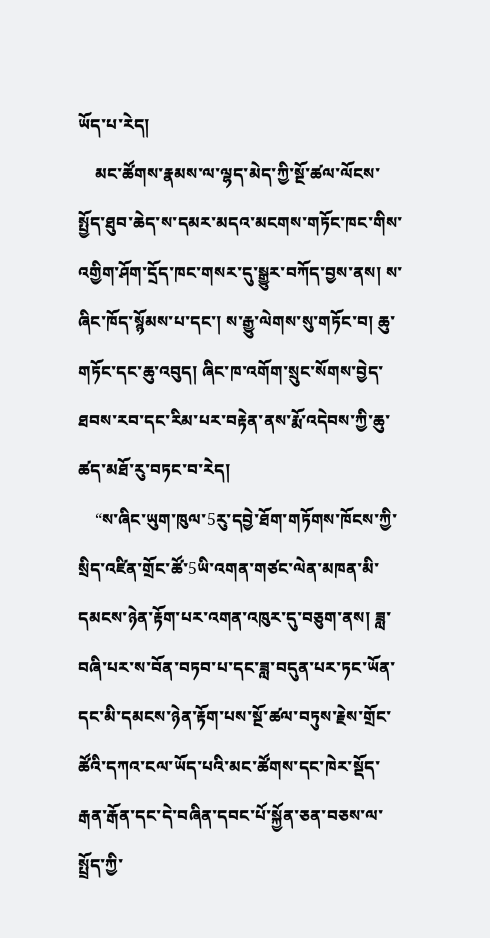ཡོད་པ་རེད།
    མང་ཚོགས་རྣམས་ལ་ལྷད་མེད་ཀྱི་སྔོ་ཚལ་ལོངས་སྤྱོད་ཐུབ་ཆེད་ས་དམར་མདའ་མངགས་གཏོང་ཁང་གིས་འགྱིག་ཤོག་དྲོད་ཁང་གསར་དུ་སྒྱུར་བཀོད་བྱས་ནས། ས་ཞིང་ཁོད་སྙོམས་པ་དང་། ས་རྒྱུ་ལེགས་སུ་གཏོང་བ། ཆུ་གཏོང་དང་ཆུ་འབུད། ཞིང་ཁ་འགོག་སྲུང་སོགས་བྱེད་ཐབས་རབ་དང་རིམ་པར་བརྟེན་ནས་རྨོ་འདེབས་ཀྱི་ཆུ་ཚད་མཐོ་རུ་བཏང་བ་རེད།
    “ས་ཞིང་ཡུག་ཁུལ་5རུ་དབྱེ་ཐོག་གཏོགས་ཁོངས་ཀྱི་སྲིད་འཛིན་གྲོང་ཚོ་5ཡི་འགན་གཙང་ལེན་མཁན་མི་དམངས་ཉེན་རྟོག་པར་འགན་འཁུར་དུ་བཅུག་ནས། ཟླ་བཞི་པར་ས་བོན་བཏབ་པ་དང་ཟླ་བདུན་པར་ཏང་ཡོན་དང་མི་དམངས་ཉེན་རྟོག་པས་སྔོ་ཚལ་བཏུས་རྗེས་གྲོང་ཚོའི་དཀའ་ངལ་ཡོད་པའི་མང་ཚོགས་དང་ཁེར་སྡོད་རྒན་རྒོན་དང་དེ་བཞིན་དབང་པོ་སྐྱོན་ཅན་བཅས་ལ་སྤྲོད་ཀྱི་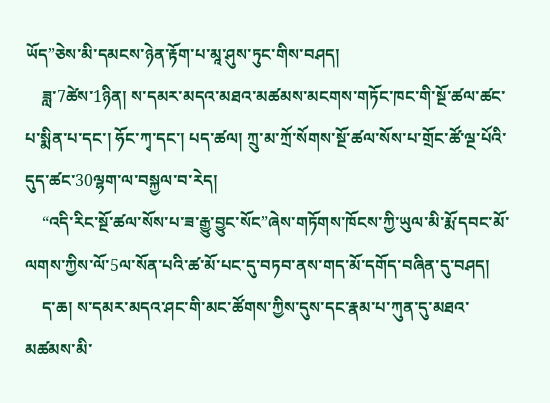ཡོད”ཅེས་མི་དམངས་ཉེན་རྟོག་པ་མཱ་ཤུས་ཏུང་གིས་བཤད།
    ཟླ་7ཚེས་1ཉིན། ས་དམར་མདའ་མཐའ་མཚམས་མངགས་གཏོང་ཁང་གི་སྔོ་ཚལ་ཚང་པ་སྨིན་པ་དང་། ཧོང་ཀྭ་དང་། པད་ཚལ། ཀྲུ་མ་ཀྲོ་སོགས་སྔོ་ཚལ་སོས་པ་གྲོང་ཚོ་ལྔ་པོའི་དུད་ཚང་30ལྷག་ལ་བསྐྱལ་བ་རེད།
    “འདི་རིང་སྔོ་ཚལ་སོས་པ་ཟ་རྒྱུ་བྱུང་སོང”ཞེས་གཏོགས་ཁོངས་ཀྱི་ཡུལ་མི་རྨོ་དབང་མོ་ལགས་ཀྱིས་ལོ་5ལ་སོན་པའི་ཚ་མོ་པང་དུ་བཏབ་ནས་གད་མོ་དགོད་བཞིན་དུ་བཤད།
    ད་ཆ། ས་དམར་མདའ་ཤང་གི་མང་ཚོགས་ཀྱིས་དུས་དང་རྣམ་པ་ཀུན་དུ་མཐའ་མཚམས་མི་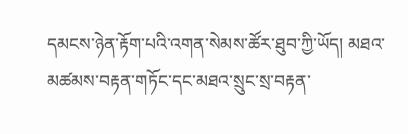དམངས་ཉེན་རྟོག་པའི་འགན་སེམས་ཚོར་ཐུབ་ཀྱི་ཡོད། མཐའ་མཚམས་བརྟན་གཏོང་དང་མཐའ་སྲུང་སྲ་བརྟན་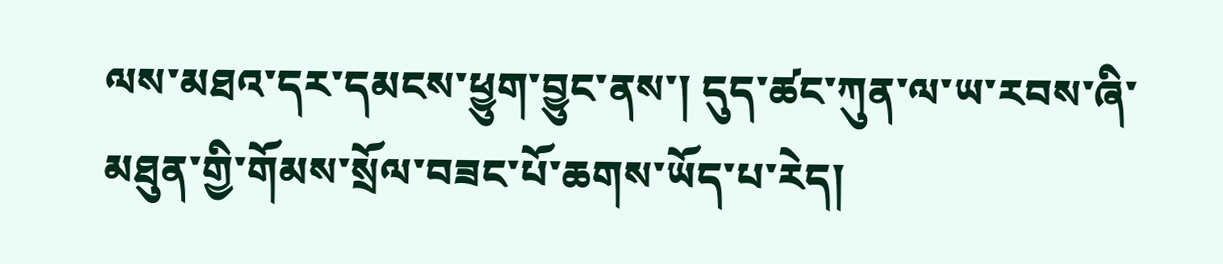ལས་མཐའ་དར་དམངས་ཕྱུག་བྱུང་ནས་། དུད་ཚང་ཀུན་ལ་ཡ་རབས་ཞི་མཐུན་གྱི་གོམས་སྲོལ་བཟང་པོ་ཆགས་ཡོད་པ་རེད།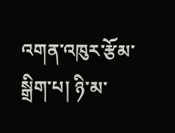འགན་འཁུར་རྩོམ་སྒྲིག་པ། ཉི་མ་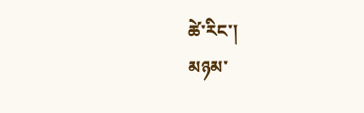ཚེ་རིང་།
མཉམ་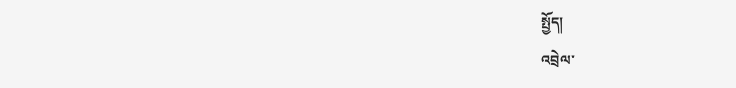སྤྱོད།
འབྲེལ་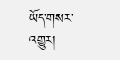ཡོད་གསར་འགྱུར།